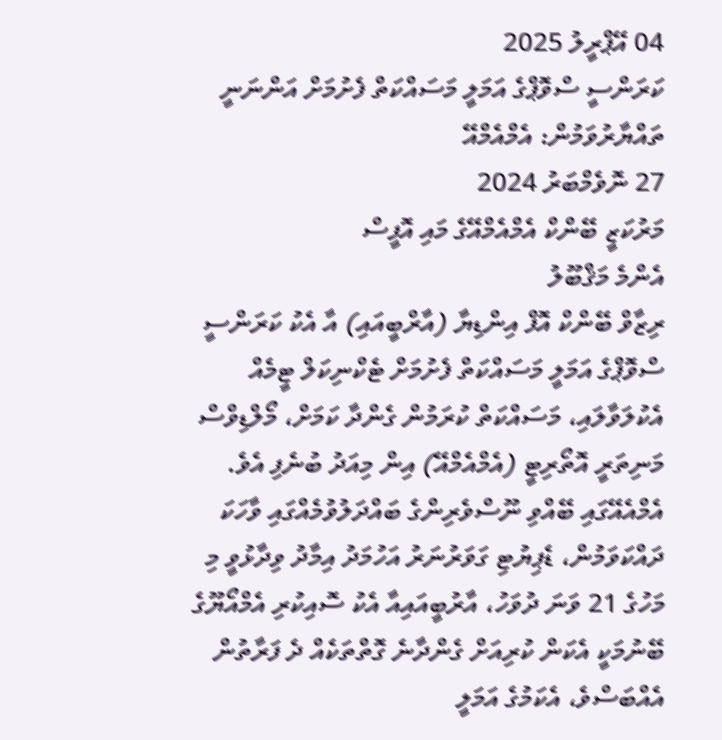04 އޭޕްރީލު 2025
ކަރަންސީ ސްވޮޕްގެ އަމަލީ މަސައްކަތް ފެށުމަށް އަންނަނީ ތައްޔާރުވަމުން: އެމްއެމްއޭ
27 ނޮވެމްބަރު 2024
މަރުކަޒީ ބޭންކް އެމްއެމްއޭގެ މައި އޮފީސް
އެންމެ މަޤްބޫލު
ރިޒާވް ބޭންކް އޮފް އިންޑިޔާ (އާރްބީއައި) އާ އެކު ކަރަންސީ ސްވޮޕްގެ އަމަލީ މަސައްކަތް ފެށުމަށް ޓެކްނިކަލް ޓީމެއް އެކުލަވާލައި، މަސައްކަތް ކުރަމުން ގެންދާ ކަމަށް، މޯލްޑިވްސް މަނިތަރީ އޮތޯރިޓީ (އެމްއެމްއޭ) އިން މިއަދު ބުނެފި އެވެ.
އެމްއެއޭގައި ބޭއްވި ނޫސްވެރިންގެ ބައްދަލުވުމެއްގައި ވާހަކަ ދައްކަވަމުން، ޑެޕިޔުޓި ގަވަރުނަރު އަހުމަދު އިމާދު ވިދާޅުވީ މި މަހުގެ 21 ވަނަ ދުވަހު، އާރުބީއައިއާ އެކު ސޮއިކުރި އެމްއޯޔޫގެ ބޭނުމަކީ އެކަން ކުރިއަށް ގެންދާނެ ގޮތްތަކެއް ދެ ފަރާތުން އެއްބަސްވެ، އެކަމުގެ އަމަލީ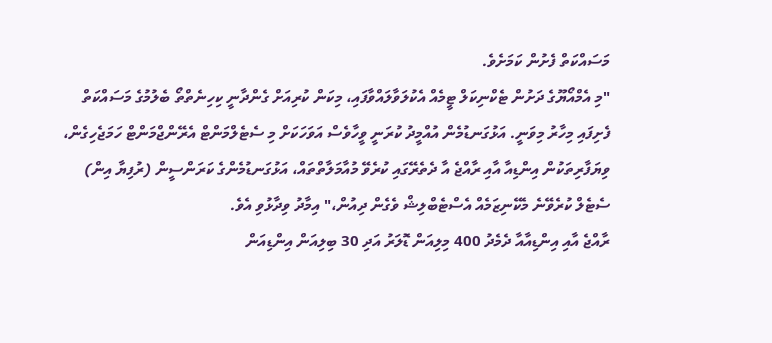މަސައްކަތް ފެށުން ކަމަށެވެ.
"މި އެމްއޯޔޫގެ ދަށުން ޓެކްނިކަލް ޓީމެއް އެކުލަވާލައްވާފައި، މިކަން ކުރިއަށް ގެންދާނީ ކިހިނެތްތޯ ބެލުމުގެ މަސައްކަތް ފެށިފައި މިހާރު މިވަނީ. އަޅުގަނޑުމެން އުއްމީދު ކުރަނީ ވީހާވެސް އަވަހަކަށް މި ސެޓެލްމަންޓް އެރޭންޖްމަންޓް ހަމަޖެހިގެން، ވިޔަފާރިތަކުން އިންޑިއާ އާއި ރާއްޖެ އާ ދެތެރޭގައި ކުރެވޭ މުއާމަލާތްތައް، އަޅުގަނޑުމެންގެ ކަރަންސީން (ރުފިޔާ އިން) ސެޓެލް ކުރެވޭނެ މެކޭނިޒަމެއް އެސްޓެބްލިޝް ވެގެން ދިއުން،" އިމާދު ވިދާޅުވި އެވެ.
ރާއްޖެ އާއި އިންޑިއާއާ ދެމެދު 400 މިލިއަން ޑޮލަރު އަދި 30 ބިލިއަން އިންޑިއަން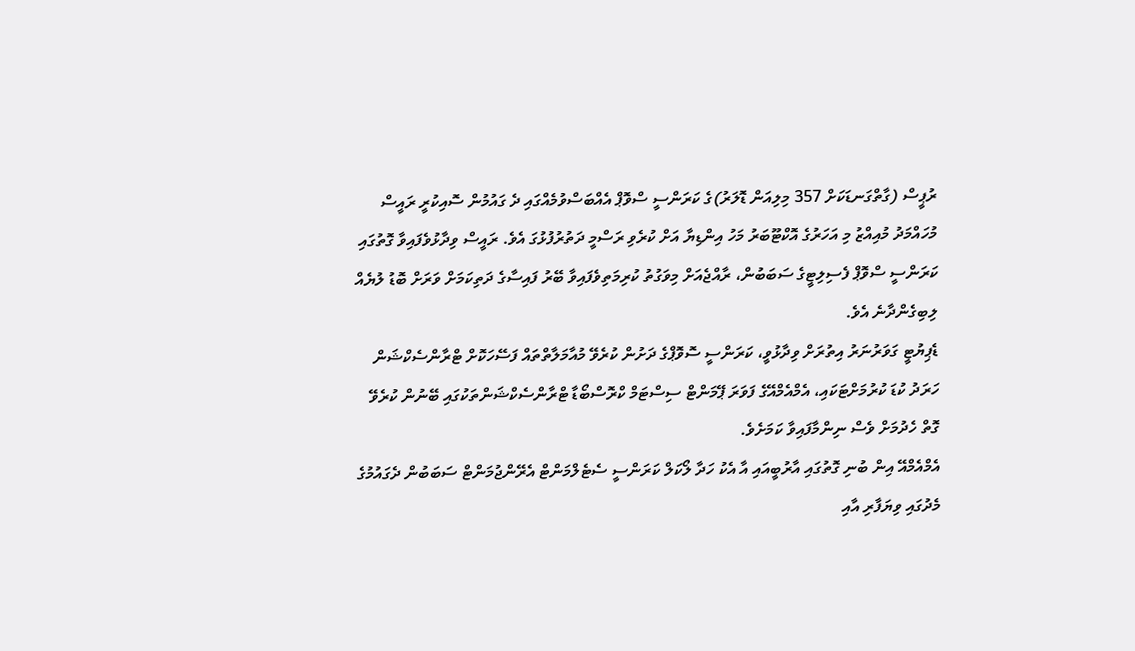ރުޕީސް (ގާތްގަނޑަކަށް 357 މިލިއަން ޑޮލަރު)ގެ ކަރަންސީ ސްވޮޕް އެއްބަސްވުމެއްގައި ދެ ގައުމުން ސޮއިކުރީ ރައީސް މުހައްމަދު މުއިއްޒު މި އަހަރުގެ އޮކްޓޫބަރު މަހު އިންޑިޔާ އަށް ކުރެވި ރަސްމީ ދަތުރުފުޅުގަ އެވެ. ރައީސް ވިދާޅުވެފައިވާ ގޮތުގައި ކަރަންސީ ސްވޮޕް ފެސިލިޓީގެ ސަބަބުން، ރާއްޖެއަށް މިވަގުތު ކުރިމަތިވެފައިވާ ބޭރު ފައިސާގެ ދަތިކަމަށް ވަރަށް ބޮޑު ލުޔެއް ލިބިގެންދާނެ އެވެ.
ޑެޕިޔުޓީ ގަވަރުނަރު އިތުރަށް ވިދާޅުވީ، ކަރަންސީ ސޮވޮޕްގެ ދަށުން ކުރެވޭ މުއާމަލާތްތައް ފަސޭހަކޮށް ޓްރާންސެކްޝަން ހަރަދު ކުޑަ ކުރުމަށްޓަކައި، އެމްއެމްއޭގެ ފަވަރަ ޕޭމަންޓް ސިސްޓަމް ކްރޮސްބޯޑާ ޓްރާންސެކްޝަންތަކުގައި ބޭނުން ކުރެވޭ ގޮތް ހެދުމަށް ވެސް ނިންމާފައިވާ ކަމަށެވެ.
އެމްއެމްއޭ އިން ބުނި ގޮތުގައި އާރުބީއައި އާ އެކު ހަދާ ލޯކަލް ކަރަންސީ ސެޓެލްމަންޓް އެރޭންޖުމަންޓް ސަބަބުން ދެގައުމުގެ މެދުގައި ވިޔަފާރި އާއި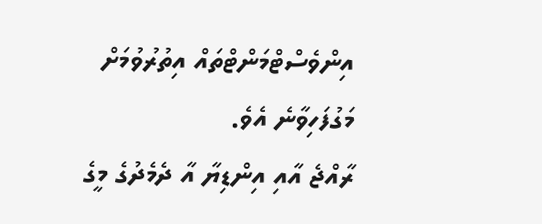އިންވެސްޓްމަންޓްތައް އިތުރުވުމަށް މަގުފަހިވާނެ އެވެ.
ރާއްޖެ އާއި އިންޑިޔާ އާ ދެމެދުގެ މީގެ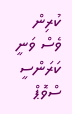ކުރިން ވެސް ވަނީ ކަރަންސީ ސްވޮޕް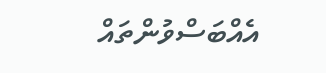އެއްބަސްވުންތައް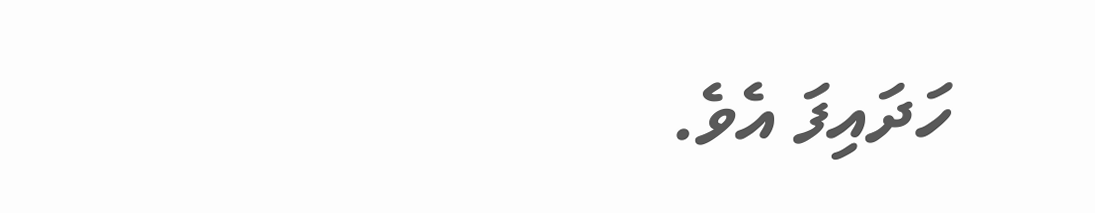ހަދައިފަ އެވެ.